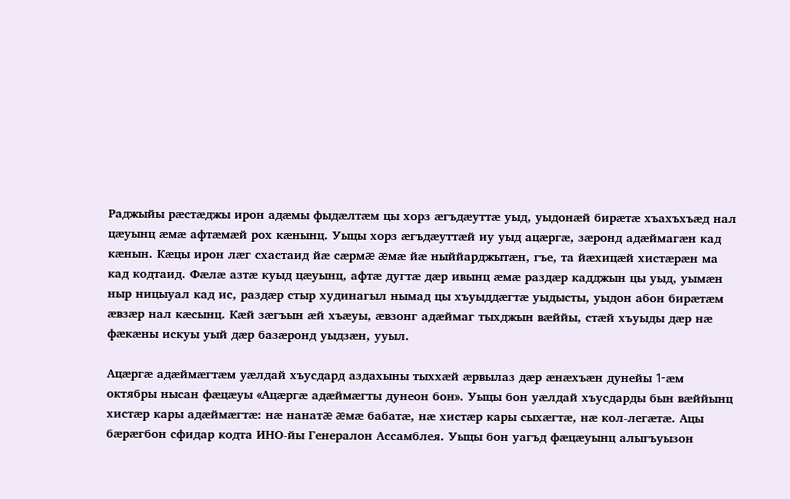Раджыйы рæстæджы ирон адæмы фыдæлтæм цы хорз æгъдæуттæ уыд, уыдонæй бирæтæ хъахъхъæд нал цæуынц æмæ афтæмæй рох кæнынц. Уыцы хорз æгъдæуттæй иу уыд ацæргæ, зæронд адæймагæн кад кæнын. Кæцы ирон лæг схастаид йæ сæрмæ æмæ йæ ныййарджытæн, гъе, та йæхицæй хистæрæн ма кад кодтаид. Фæлæ азтæ куыд цæуынц, афтæ дугтæ дæр ивынц æмæ раздæр кадджын цы уыд, уымæн ныр ницыуал кад ис, раздæр стыр худинагыл нымад цы хъуыддæгтæ уыдысты, уыдон абон бирæтæм æвзæр нал кæсынц. Кæй зæгъын æй хъæуы, æвзонг адæймаг тыхджын вæййы, стæй хъуыды дæр нæ фæкæны искуы уый дæр базæронд уыдзæн, ууыл.

Ацæргæ адæймæгтæм уæлдай хъусдард аздахыны тыххæй æрвылаз дæр æнæхъæн дунейы 1-æм октябры нысан фæцæуы «Ацæргæ адæймæгты дунеон бон». Уыцы бон уæлдай хъусдарды бын вæййынц хистæр кары адæймæгтæ: нæ нанатæ æмæ бабатæ, нæ хистæр кары сыхæгтæ, нæ кол-легæтæ. Ацы бæрæгбон сфидар кодта ИНО-йы Генералон Ассамблея. Уыцы бон уагъд фæцæуынц алыгъуызон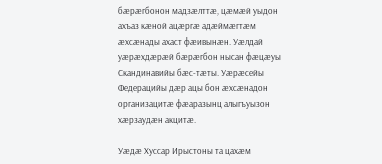бæрæгбонон мадзæлттæ, цæмæй уыдон ахъаз кæной ацæргæ адæймæгтæм æхсæнады ахаст фæивынæн. Уæлдай уæрæхдæрæй бæрæгбон нысан фæцæуы Скандинавийы бæс-тæты. Уæрæсейы Федерацийы дæр ацы бон æхсæнадон организацитæ фæаразынц алыгъуызон хæрзаудæн акцитæ.

Уæдæ Хуссар Ирыстоны та цахæм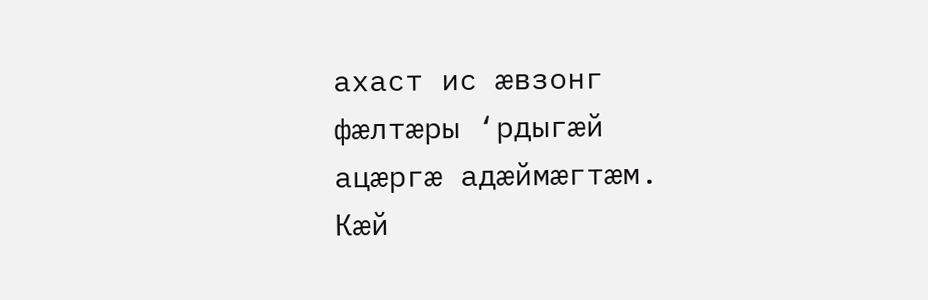ахаст ис æвзонг фæлтæры ‘рдыгæй ацæргæ адæймæгтæм. Кæй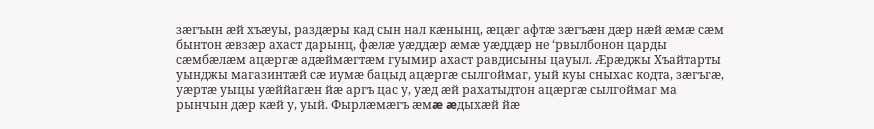зæгъын æй хъæуы, раздæры кад сын нал кæнынц, æцæг афтæ зæгъæн дæр нæй æмæ сæм  бынтон æвзæр ахаст дарынц, фæлæ уæддæр æмæ уæддæр не ‘рвылбонон царды сæмбæлæм ацæргæ адæймæгтæм гуымир ахаст равдисыны цауыл. Æрæджы Хъайтарты уынджы магазинтæй сæ иумæ бацыд ацæргæ сылгоймаг, уый куы сныхас кодта, зæгъгæ, уæртæ уыцы уæййагæн йæ аргъ цас у, уæд æй рахатыдтон ацæргæ сылгоймаг ма рынчын дæр кæй у, уый. Фырлæмæгъ æмæ æдыхæй йæ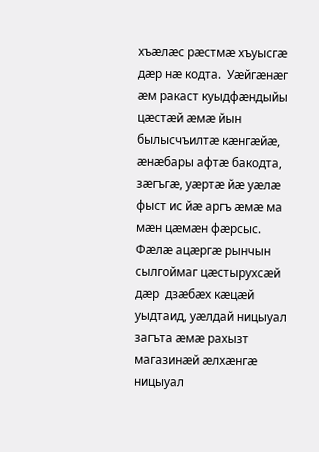хъæлæс рæстмæ хъуысгæ дæр нæ кодта.  Уæйгæнæг æм ракаст куыдфæндыйы цæстæй æмæ йын былысчъилтæ кæнгæйæ, æнæбары афтæ бакодта, зæгъгæ, уæртæ йæ уæлæ фыст ис йæ аргъ æмæ ма мæн цæмæн фæрсыс. Фæлæ ацæргæ рынчын сылгоймаг цæстырухсæй дæр  дзæбæх кæцæй уыдтаид, уæлдай ницыуал загъта æмæ рахызт магазинæй æлхæнгæ ницыуал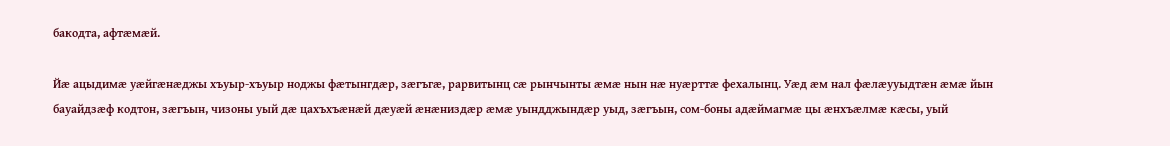бакодта, афтæмæй.

Йæ ацыдимæ уæйгæнæджы хъуыр-хъуыр ноджы фæтынгдæр, зæгъгæ, рарвитынц сæ рынчынты æмæ нын нæ нуæрттæ фехалынц. Уæд æм нал фæлæууыдтæн æмæ йын бауайдзæф кодтон, зæгъын, чизоны уый дæ цахъхъæнæй дæуæй æнæниздæр æмæ уындджындæр уыд, зæгъын, сом-боны адæймагмæ цы æнхъæлмæ кæсы, уый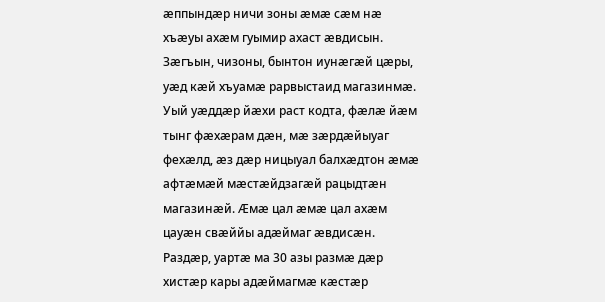æппындæр ничи зоны æмæ сæм нæ хъæуы ахæм гуымир ахаст æвдисын. Зæгъын, чизоны, бынтон иунæгæй цæры, уæд кæй хъуамæ рарвыстаид магазинмæ.  Уый уæддæр йæхи раст кодта, фæлæ йæм тынг фæхæрам дæн, мæ зæрдæйыуаг фехæлд, æз дæр ницыуал балхæдтон æмæ афтæмæй мæстæйдзагæй рацыдтæн магазинæй. Æмæ цал æмæ цал ахæм цауæн свæййы адæймаг æвдисæн. Раздæр, уартæ ма 30 азы размæ дæр хистæр кары адæймагмæ кæстæр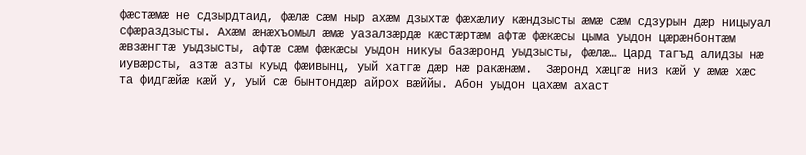фæстæмæ не сдзырдтаид, фæлæ сæм ныр ахæм дзыхтæ фæхæлиу кæндзысты æмæ сæм сдзурын дæр ницыуал сфæраздзысты. Ахæм æнæхъомыл æмæ уазалзæрдæ кæстæртæм афтæ фæкæсы цыма уыдон цæрæнбонтæм æвзæнгтæ уыдзысты, афтæ сæм фæкæсы уыдон никуы базæронд уыдзысты, фæлæ… Цард тагъд алидзы нæ иувæрсты, азтæ азты куыд фæивынц, уый хатгæ дæр нæ ракæнæм.  Зæронд хæцгæ низ кæй у æмæ хæс та фидгæйæ кæй у, уый сæ бынтондæр айрох вæййы. Абон уыдон цахæм ахаст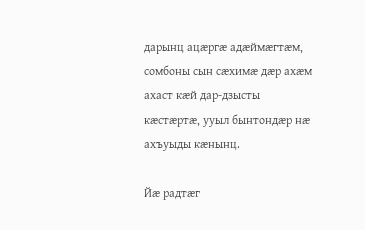дарынц ацæргæ адæймæгтæм, сомбоны сын сæхимæ дæр ахæм ахаст кæй дар-дзысты кæстæртæ, ууыл бынтондæр нæ ахъуыды кæнынц.

Йæ радтæг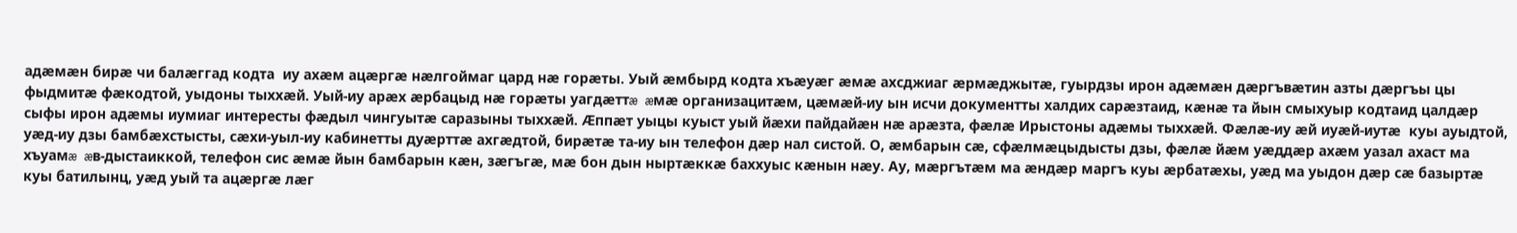адæмæн бирæ чи балæггад кодта  иу ахæм ацæргæ нæлгоймаг цард нæ горæты. Уый æмбырд кодта хъæуæг æмæ ахсджиаг æрмæджытæ, гуырдзы ирон адæмæн дæргъвæтин азты дæргъы цы фыдмитæ фæкодтой, уыдоны тыххæй. Уый-иу арæх æрбацыд нæ горæты уагдæттæ æмæ организацитæм, цæмæй-иу ын исчи документты халдих сарæзтаид, кæнæ та йын смыхуыр кодтаид цалдæр сыфы ирон адæмы иумиаг интересты фæдыл чингуытæ саразыны тыххæй. Æппæт уыцы куыст уый йæхи пайдайæн нæ арæзта, фæлæ Ирыстоны адæмы тыххæй. Фæлæ-иу æй иуæй-иутæ  куы ауыдтой, уæд-иу дзы бамбæхстысты, сæхи-уыл-иу кабинетты дуæрттæ ахгæдтой, бирæтæ та-иу ын телефон дæр нал систой. О, æмбарын сæ, сфæлмæцыдысты дзы, фæлæ йæм уæддæр ахæм уазал ахаст ма хъуамæ æв-дыстаиккой, телефон сис æмæ йын бамбарын кæн, зæгъгæ, мæ бон дын ныртæккæ баххуыс кæнын нæу. Ау, мæргътæм ма æндæр маргъ куы æрбатæхы, уæд ма уыдон дæр сæ базыртæ куы батилынц, уæд уый та ацæргæ лæг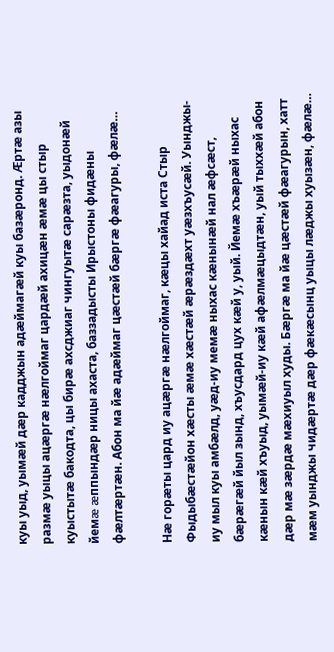куы уыд, уымæй дæр кадджын адæймагæй куы базæронд. Æртæ азы размæ уыцы ацæргæ нæлгоймаг цардæй ахицæн æмæ цы стыр куыстытæ бакодта, цы бирæ ахсджиаг чингуытæ сарæзта, уыдонæй йемæ æппындæр ницы ахаста, баззадысты Ирыстоны фидæны фæлтæртæн. Абон ма йæ адæймаг цæстæй бæргæ фæагуры, фæлæ…

Нæ горæты цард иу ацæргæ нæлгоймаг, кæцы хайад иста Стыр Фыдыбæстæйон хæсты æмæ хæстæй æрæздæхт уæзхъусæй. Уынджы-иу мыл куы амбæлд, уæд-иу мемæ ныхас кæнынæй нал æфсæст, бæрæгæй йыл зынд, хъусдард цух кæй у, уый. Йемæ хъæрæй ныхас кæнын кæй хъуыд, уымæй-иу кæй афæлмæцыдтæн, уый тыххæй абон дæр мæ зæрдæ мæхиуыл худы. Бæргæ ма йæ цæстæй фæагурын, хатт мæм уынджы чидæртæ дæр фæкæсынц уыцы лæджы хуызæн, фæлæ…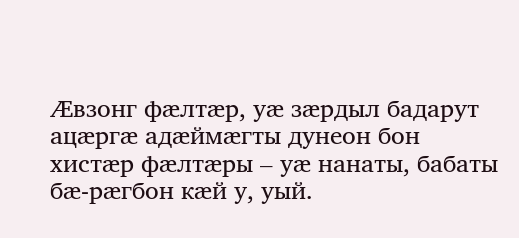Æвзонг фæлтæр, уæ зæрдыл бадарут ацæргæ адæймæгты дунеон бон  хистæр фæлтæры – уæ нанаты, бабаты   бæ-рæгбон кæй у, уый.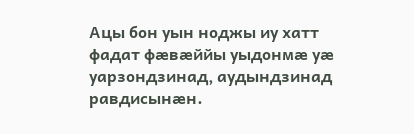Ацы бон уын ноджы иу хатт фадат фæвæййы уыдонмæ уæ уарзондзинад, аудындзинад равдисынæн.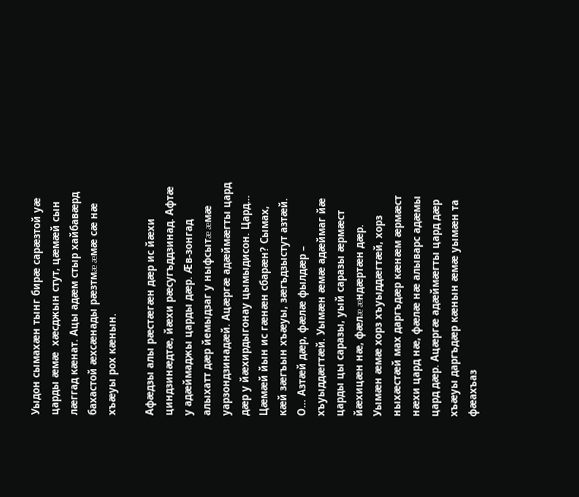Уыдон сымахæн тынг бирæ сарæзтой уæ царды æмæ  хæсджын стут, цæмæй сын лæггад кæнат. Ацы адæм стыр хайбавæрд бахастой æхсæнады рæзтмæ æмæ сæ нæ хъæуы рох кæнын.

Афæдзы алы рæстæгæн дæр ис йæхи циндзинæдтæ, йæхи рæсугъддзинад. Афтæ у адæймаджы царды дæр. Æв-зонгад алыхатт дæр йемыдзаг у ныфсытæ æмæ уарзондзинадæй. Ацæргæ адæймæгты цард дæр у йæхирдыгонау цымыдисон. Цард… Цæмæй йын ис гæнæн сбарæн? Сымах, кæй зæгъын хъæуы, зæгъдзыстут азтæй. О… Азтæй дæр, фæлæ фылдæр – хъуыддæгтæй. Уымæн æмæ адæймаг йæ царды цы саразы, уый саразы æрмæст йæхицæн нæ, фæлæ æндæртæн дæр. Уымæн æмæ хорз хъуыддæгтæй, хорз ныхæстæй мах даргъдæр кæнæм æрмæст нæхи цард нæ, фæлæ нæ алыварс адæмы цард дæр. Ацæргæ адæймæгты цард дæр хъæуы даргъдæр кæнын æмæ уымæн та фæахъаз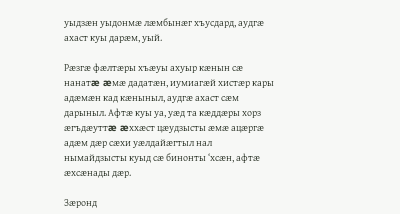уыдзæн уыдонмæ лæмбынæг хъусдард, аудгæ ахаст куы дарæм, уый.

Рæзгæ фæлтæры хъæуы ахуыр кæнын сæ нанатæ æмæ дадатæн, иумиагæй хистæр кары адæмæн кад кæныныл, аудгæ ахаст сæм дарыныл. Афтæ куы уа, уæд та кæддæры хорз æгъдæуттæ æххæст цæудзысты æмæ ацæргæ адæм дæр сæхи уæлдайæгтыл нал нымайдзысты куыд сæ бинонты ‘хсæн, афтæ æхсæнады дæр.

Зæронд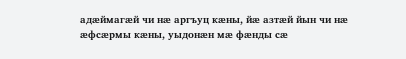адæймагæй чи нæ аргъуц кæны, йæ азтæй йын чи нæ æфсæрмы кæны, уыдонæн мæ фæнды сæ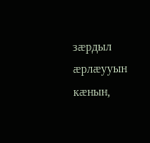зæрдыл æрлæууын кæнын,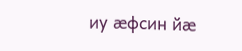иу æфсин йæ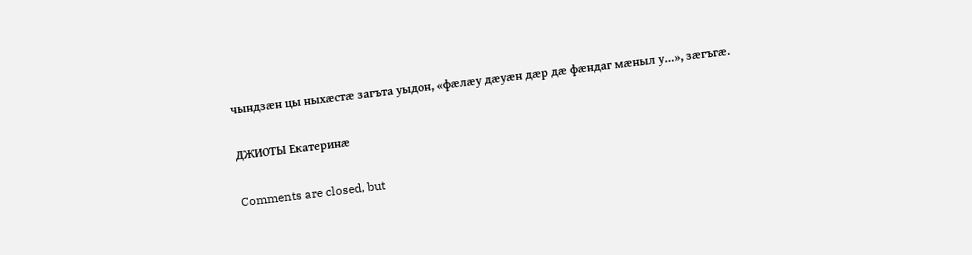чындзæн цы ныхæстæ загъта уыдон, «фæлæу дæуæн дæр дæ фæндаг мæныл у…», зæгъгæ.

ДЖИОТЫ Екатеринæ

Comments are closed, but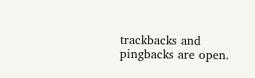trackbacks and pingbacks are open.